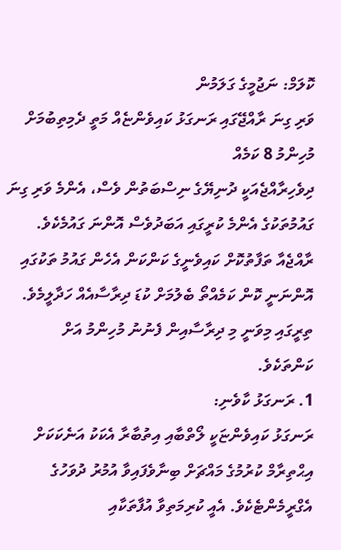ކޮލަމް: ނަޖުމީގެ ގަލަމުން
ވަރި ގިނަ ރާއްޖޭގައި ރަނގަޅު ކައިވެންޏެއް މަތީ ދެމިތިބުމަށް މުހިންމު 8 ކަމެއް
ދިވެހިރާއްޖެއަކީ ދުނިޔޭގެ ނިސްބަތުން ވެސް، އެންމެ ވަރި ގިނަ ގައުމުތަކުގެ އެންމެ ކުރީގައި އަބަދުވެސް އޮންނަ ގައުމެކެވެ. ރާއްޖެއާ ތަފާތުކޮށް ކައިވެނީގެ ކަންކަން އެހެން ގައުމު ތަކުގައި އޮންނަނީ ކޮން ކަމެއްތޯ ބެލުމަށް ކުޑަ ދިރާސާއެއް ހަދާލީމެވެ. ތިރީގައި މިވަނީ މި ދިރާސާއިން ފެނުނު މުހިންމު އަށް ކަންތަކެވެ.
1. ރަނގަޅު ކާވެނި:
ރަނގަޅު ކައިވެންޏަކީ ލޯތްބާއި އިތުބާރާ އެކަކު އަނެކަކަށް އިޙްތިރާމް ކުރުމުގެ މައްޗަށް ބިނާވެފައިވާ އުމުރު ދުވަހުގެ އެގްރީމެންޓެކެވެ. އެއީ ކުރިމަތިވާ އުފާތަކާއި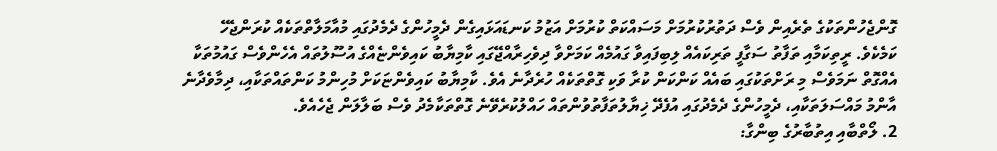ގޮންޖެހުންތަކުގެ ތެރެއިން ވެސް ދަތުރުކުރުމަށް މަސައްކަތް ކުރުމަށް އަޒުމު ކަނޑައަޅައިގެން ދެމީހުންގެ ދެމެދުގައި މުއާމަލާތްތަކެއް ކުރަންޖެހޭ ކަމެކެވެ. ރީތިކަމާއި ތަފާތު ސަގާފީ ތަރިކައެއް ލިބިފައިވާ ގައުމެއް ކަމަށްވާ ދިވެހިރާއްޖޭގައި ކާމިޔާބު ކައިވެންޏެއްގެ އުސޫލުތައް އެހެންވެސް ގައުމުތަކާ އެއްގޮތް ނަމަވެސް މި ރަށްތަކުގައި ބައެއް ކަންކަން ކުރާ ވަކި ގޮތްތަކެއް ހުރެދާނެ އެވެ. ކާމިޔާބު ކައިވެންޏަކަށް މުހިންމު ކަންތައްތަކާއި، ދިމާވެދާނެ އާންމު މައްސަލަތަކާއި، ދެމީހުންގެ ދެމެދުގައި އުފެދޭ ޚިޔާލުތަފާތުވުންތައް ހައްލުކުރެވޭނެ ގޮތްތަކާމެދު ވެސް ބަލާލަން ޖެހެއެވެ.
2. ލޯތްބާއި އިތުބާރުގެ ބިންގާ: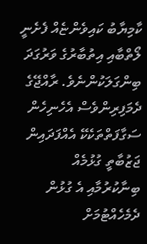ކާމިޔާބު ކައިވެންޏެއް ފެށެނީ ލޯތްބާއި އިތުބާރުގެ ވަރުގަދަ ބިންގަލަކުންނެވެ. ރާއްޖޭގެ ދެމަފިރިންވެސް އެހެނިހެން ސަގާފަތްތަކެކޭ އެއްފަދައިން ޖަޒުބާތީ ގުޅުމެއް ބިނާކުރުމާއި އެ ގުޅުން ދެމެހެއްޓުމަށް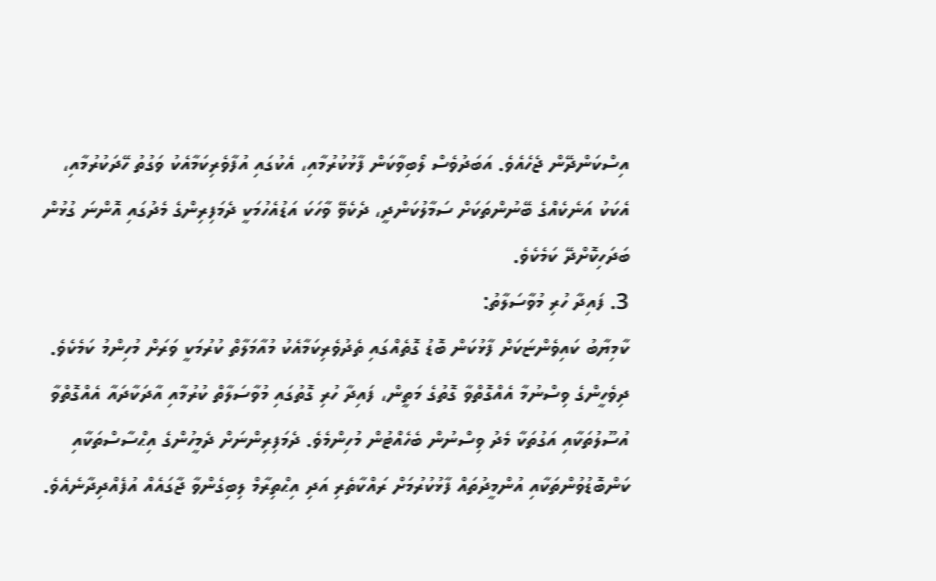އިސްކަންދޭން ޖެހެއެވެ. އަބަދުވެސް ލޯބިވާކަން ފާޅުކުރުމާއި، އެކުގައި އުފާވެރިކަމާއެކު ވަގުތު ހޭދަކުރުމާއި، އެކަކު އަނެކެއްގެ ބޭނުންތަކަށް ސަމާލުކަންދީ، ދެކެވޭ ވާހަކަ އަޑުއެހުމަކީ ދެމަފިރިންގެ މެދުގައި އޮންނަ ގުޅުން ބަދަހިކޮށްދޭ ކަމެކެވެ.
3. ފައިދާ ހުރި މުވާސަލާތު:
ކާމިޔާބު ކައިވެންޏަކަށް ފާޅުކަން ބޮޑު ގޮތެއްގައި ތެދުވެރިކަމާއެކު މުއާމަލާތް ކުރުމަކީ ވަރަށް މުހިންމު ކަމެކެވެ. ދިވެހީންގެ ވިސްނުމާ އެއްގޮތްވާ ގޮތުގެ މަތީން، ފައިދާ ހުރި ގޮތުގައި މުވާސަލާތް ކުރުމާއި އާދަކާދައާ އެއްގޮތްވާ އުސޫލުތަކާއި އަގުތަކާ މެދު ވިސްނުން ބެހެއްޓުން މުހިންމެވެ. ދެމަފިރިންނަށް ދެމީހުންގެ އިޙްސާސްތަކާއި ކަންބޮޑުވުންތަކާއި އުންމީދުތައް ފާޅުކުރުމަށް ރައްކާތެރި އަދި އިޙްތިރާމް ލިބިގެންވާ ޖާގައެއް އުފެއްދިދާނެއެވެ.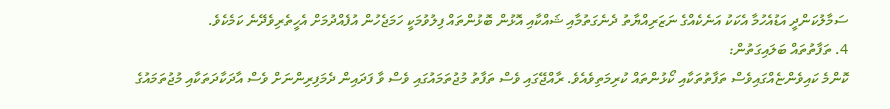ސަމާލުކަންދީ އަޑުއެހުމާ އެކަކު އަނެކެއްގެ ނަޒަރިއްޔާތު ދެނެގަތުމާއި ޝައްކާއި އޮޅުން ބޮޅުންތައް ފިލުވުމަކީ ހަމަޖެހުން އުފެއްދުމަށް އެހީތެރިވެދޭނެ ކަމެކެވެ.
4. ތަފާތުތައް ބަލައިގަތުން:
ކޮންމެ ކައިވެންޏެއްގައިވެސް ތަފާތުތަކާއި ކޯޅުންތައް ކުރިމަތިވެއެވެ. ރާއްޖޭގައި ވެސް ތަފާތު މުޖުތަމައުގައި ވެސް ވާ ފަދައިން ދެމަފިރިންނަށް ވެސް އާދަކާދަތަކާއި މުޖުތަމައުގެ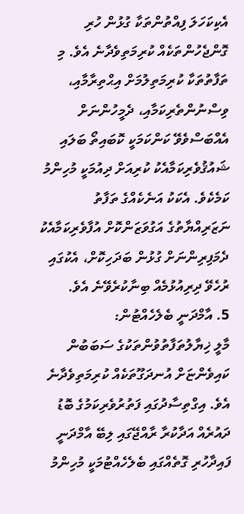އެކިކަހަލަ ފިއްތުންތަކާ ގުޅުން ހުރި ގޮންޖެހުންތަކެއް ކުރިމަތިވެދާނެ އެވެ. މި ތަފާތުތަކާ ކުރިމަތިލުމަށް އިޙްތިރާމާއި، ވިސްނުންތެރިކަމާއި، ދެމީހުންނަށް އެއްބަސްވެވޭ ކަންކަމަކީ ކޮބައިތޯ ބަލައި ޝައުޤުވެރިކަމާއެކު ކުރިއަށް ދިއުމަކީ މުހިންމު ކަމެކެވެ. އެކަކު އަނެކެއްގެ ތަފާތު ނަޒަރިއްޔާތުގެ އަގުވަޒަންކޮށް އުފާވެރިކަމާއެކު ދެމަފިރިންނަށް ގުޅުން ބަދަހިކޮށް، އެކުގައި ރުހެވޭ ދިރިއުޅުމެއް ބިނާކުރެވޭނެ އެވެ.
5. އާމްދަނީ ބެލެހެއްޓުން:
މާލީ ޚިޔާލުތަފާތުވުންތަކުގެ ސަބަބުން ކައިވެންޏަށް އުނދަގޫތަކެއް ކުރިމަތިވެދާނެ އެވެ. އިގްތިސާދުގައި ފަތުރުވެރިކަމުގެ ބޮޑު ދައުރެއް އަދާކުރާ ރާއްޖޭގައި ލިބޭ އާމްދަނީ ފައިދާހުރި ގޮތެއްގައި ބެލެހެއްޓުމަކީ މުހިންމު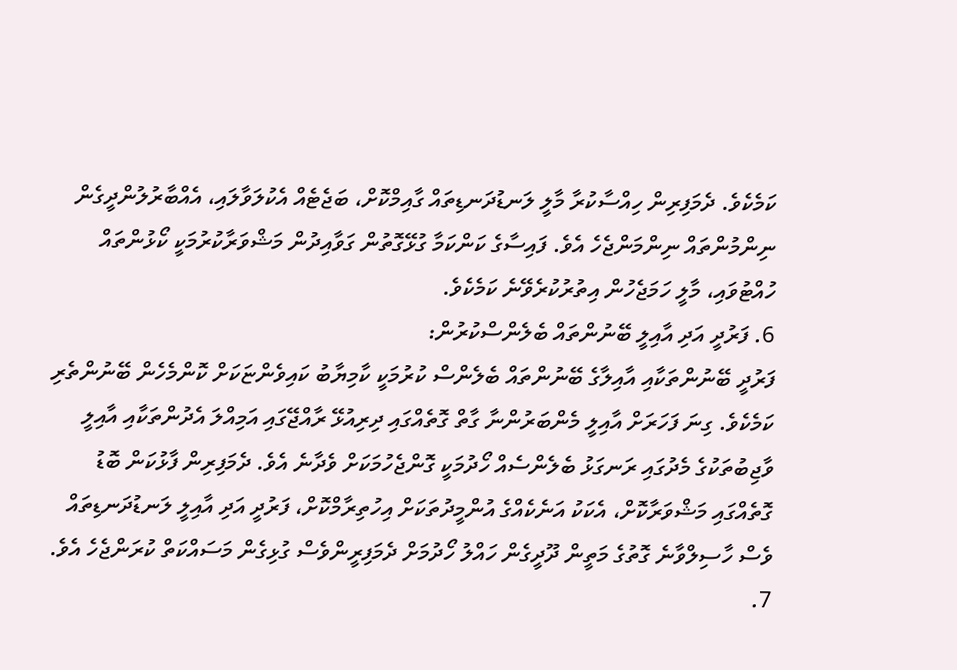ކަމެކެވެ. ދެމަފިރިން ހިއްސާކުރާ މާލީ ލަނޑުދަނޑިތައް ގާއިމްކޮށް، ބަޖެޓެއް އެކުލަވާލައި، އެއްބާރުލުންދީގެން ނިންމުންތައް ނިންމަންޖެހެ އެވެ. ފައިސާގެ ކަންކަމާ ގުޅޭގޮތުން ގަވާއިދުން މަޝްވަރާކުރުމަކީ ކޯޅުންތައް ހުއްޓުވައި، މާލީ ހަމަޖެހުން އިތުރުކުރެވޭނެ ކަމެކެވެ.
6. ފަރުދީ އަދި އާއިލީ ބޭނުންތައް ބެލެންސްކުރުން:
ފަރުދީ ބޭނުންތަކާއި އާއިލާގެ ބޭނުންތައް ބެލެންސް ކުރުމަކީ ކާމިޔާބު ކައިވެންޏަކަށް ކޮންމެހެން ބޭނުންތެރި ކަމެކެވެ. ގިނަ ފަހަރަށް އާއިލީ މެންބަރުންނާ ގާތް ގޮތެއްގައި ދިރިއުޅޭ ރާއްޖޭގައި އަމިއްލަ އެދުންތަކާއި އާއިލީ ވާޖިބުތަކުގެ މެދުގައި ރަނގަޅު ބެލެންސެއް ހޯދުމަކީ ގޮންޖެހުމަކަށް ވެދާނެ އެވެ. ދެމަފިރިން ފާޅުކަން ބޮޑު ގޮތެއްގައި މަޝްވަރާކޮށް، އެކަކު އަނެކެއްގެ އުންމީދުތަކަށް އިހުތިރާމްކޮށް، ފަރުދީ އަދި އާއިލީ ލަނޑުދަނޑިތައް ވެސް ހާސިލްވާނެ ގޮތުގެ މަތީން ދޫދީގެން ހައްލު ހޯދުމަށް ދެމަފިރީންވެސް ގުޅިގެން މަސައްކަތް ކުރަންޖެހެ އެވެ.
7.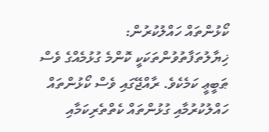ކޯޅުންތައް ހައްލުކުރުން:
ޚިޔާލުތަފާތުވުންތަކަކީ ކޮންމެ ގުޅުމެއްގެ ވެސް ޠަބީޢީ ކަމެކެވެ. ރާއްޖޭގައި ވެސް ކޯޅުންތައް ހައްލުކުރުމާއި ގުޅުންތައް ކެތްތެރިކަމާއި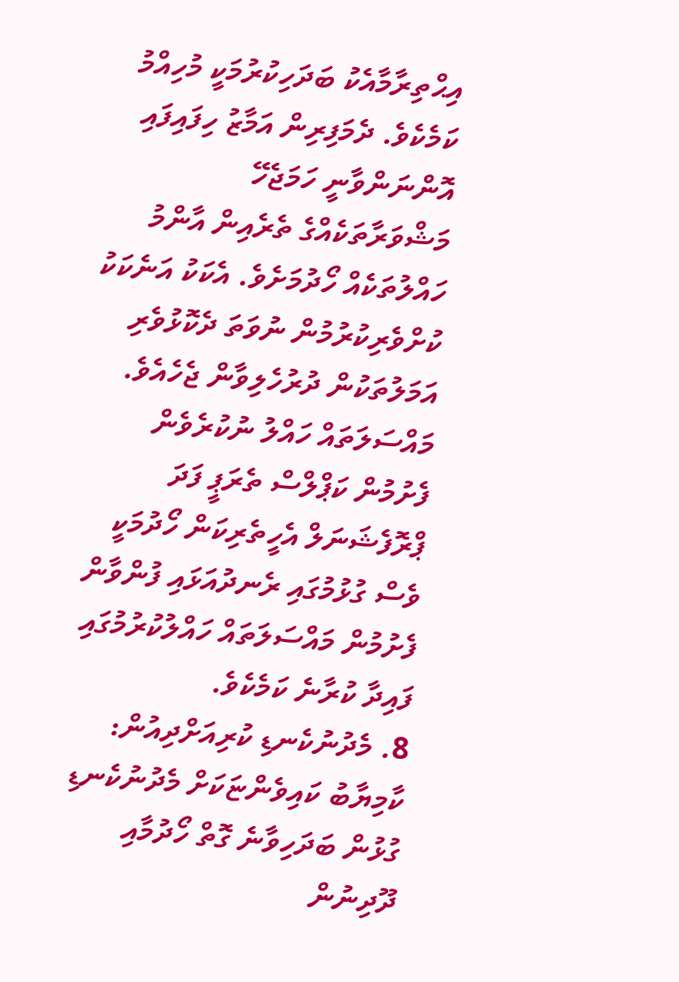އިޙްތިރާމާއެކު ބަދަހިކުރުމަކީ މުހިއްމު ކަމެކެވެ. ދެމަފިރިން އަމާޒު ހިފައިފައި އޮންނަންވާނީ ހަމަޖެހޭ މަޝްވަރާތަކެއްގެ ތެރެއިން އާންމު ހައްލުތަކެއް ހޯދުމަށެވެ. އެކަކު އަނެކަކު ކުށްވެރިކުރުމުން ނުވަތަ ދެކޮޅުވެރި އަމަލުތަކުން ދުރުހެލިވާން ޖެހެއެވެ. މައްސަލަތައް ހައްލު ނުކުރެވެން ފެށުމުން ކަޕްލްސް ތެރަޕީ ފަދަ ޕްރޮފެޝަނަލް އެހީތެރިކަން ހޯދުމަކީ ވެސް ގުޅުމުގައި ރެނދުއަޅައި ފުންވާން ފެށުމުން މައްސަލަތައް ހައްލުކުރުމުގައި ފައިދާ ކުރާނެ ކަމެކެވެ.
8. މެދުނުކެނޑި ކުރިއަށްދިއުން:
ކާމިޔާބު ކައިވެންޏަކަށް މެދުނުކެނޑި ގުޅުން ބަދަހިވާނެ ގޮތް ހޯދުމާއި ދޫދިނުން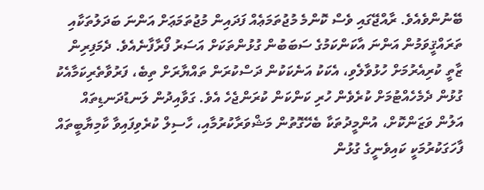ބޭނުންވެއެވެ. ރާއްޖޭގައި ވެސް ކޮންމެ މުޖުތަމަޢެއް ފަދައިން މުޖުތަމަޢަށް އަންނަ ބަދަލުތަކާއި ތަރައްޤީވަމުން އަންނަ އާކަންކަމުގެ ސަބަބުން ގުޅުންތަކަށް އަސަރު ފޯރާފާނެއެވެ. ދެމަފިރިން ޒާތީ ކުރިއެރުމަށް ހުޅުވާލެވި، އެކަކު އަނެކަކުން ދަސްކުރަން ތައްޔާރަށް ތިބެ، ފަރުވާތެރިކަމާއެކު ގުޅުން ދެމެހެއްޓުމަށް ކުރެވެން ހުރި ކަންކަން ކުރަންޖެހެ އެވެ. ގަވާއިދުން ލަނޑުދަނޑިތައް އަލުން ވަޒަންކޮށް، އުންމީދުތަކާ ބެހޭގޮތުން މަޝްވަރާކުރުމާއި، ހާސިލް ކުރެވިފައިވާ ކާމިޔާބީތައް ފާހަގަކުރުމަކީ ކައިވެނީގެ ގުޅުން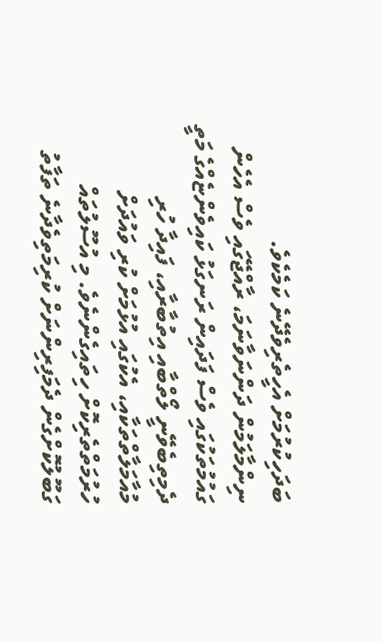ބަދަހިކުރުމަށް އެހީތެރިވެދޭނެ ކަމެކެވެ.
ނިންމާލަމުން ދަންނަވާނަމަ، ރާއްޖޭގައި ވެސް އެހެން ގައުމުތަކުގައި ވެސް ފަދައިން ރަނގަޅު ކައިވެންޏެއްގެ މަތީ ދެމިތިބެވޭނީ ލޯތްބާއި އިތުބާރާއި، ފައިދާ ހުރި މުއާމަލާތްތަކާއި، އެކުގައި އުޅުމަށް ކުރި ވައުދަށް ހުރުމަތްތެރިކޮށް ހިތައިގެންނެވެ. މި އުސޫލުތައް ގަބޫލުކޮށްގެން ދެމަފިރިންނަށް ކުރިމަތިވެދާނެ ތަފާތު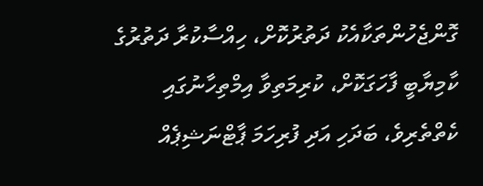ގޮންޖެހުންތަކާއެކު ދަތުރުކޮށް، ހިއްސާކުރާ ދަތުރުގެ ކާމިޔާބީ ފާހަގަކޮށް، ކުރިމަތިވާ އިމްތިހާނުގައި ކެތްތެރިވެ، ބަދަހި އަދި ފުރިހަމަ ޕާޓްނަޝިޕެއް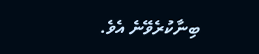ބިނާކުރެވޭނެ އެވެ.